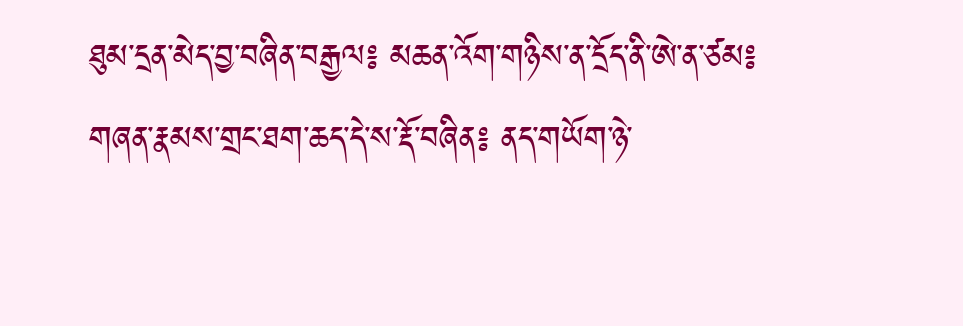ཐུམ་དྲན་མེད་བྱ་བཞིན་བརྒྱལ༔ མཆན་འོག་གཉིས་ན་དྲོད་ནི་ཨེ་ན་ཙམ༔ གཞན་རྣམས་གྲང་ཐག་ཆད་དེ་ས་རྡོ་བཞིན༔ ནད་གཡོག་ཉེ་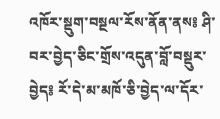འཁོར་སྡུག་བསྔལ་རོས་ནོན་ནས༔ ཤི་བར་བྱེད་ཅིང་གྲོས་འདུན་བློ་བསྡུར་བྱེད༔ རོ་དེ་མ་མཁོ་ཅི་བྱེད་ལ་དོར་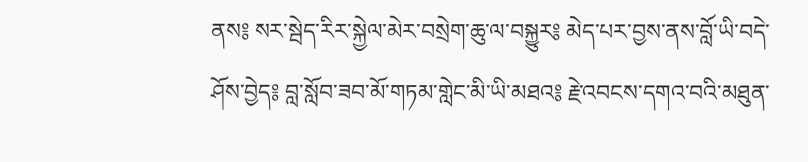ནས༔ སར་སྦེད་རིར་སྐྱེལ་མེར་བསྲེག་ཆུ་ལ་བསྐྱུར༔ མེད་པར་བྱས་ནས་བློ་ཡི་བདེ་ཤོས་བྱེད༔ བླ་སློབ་ཟབ་མོ་གཏམ་གླེང་མི་ཡི་མཐའ༔ རྗེ་འབངས་དགའ་བའི་མཐུན་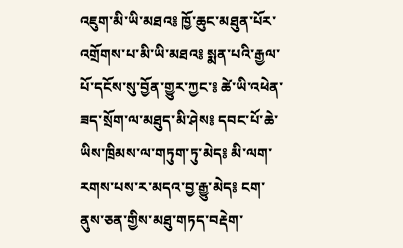འཇུག་མི་ཡི་མཐའ༔ ཁྱོ་ཆུང་མཐུན་པོར་འགྲོགས་པ་མི་ཡི་མཐའ༔ སྨན་པའི་རྒྱལ་པོ་དངོས་སུ་བྱོན་གྱུར་ཀྱང་༔ ཚེ་ཡི་འཕེན་ཟད་སྲོག་ལ་མཐུད་མི་ཤེས༔ དབང་པོ་ཆེ་ཡིས་ཁྲིམས་ལ་གཏུག་ཏུ་མེད༔ མི་ལག་རགས་པས་ར་མདའ་བྱ་རྒྱུ་མེད༔ ངག་ནུས་ཅན་གྱིས་མཐུ་གཏད་བརྡེག་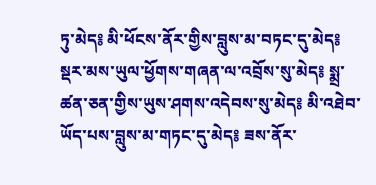ཏུ་མེད༔ མི་ཕོངས་ནོར་གྱིས་བླུས་མ་བཏང་དུ་མེད༔ སྡར་མས་ཡུལ་ཕྱོགས་གཞན་ལ་འབྲོས་སུ་མེད༔ སྨྲ་ཚན་ཅན་གྱིས་ཡུས་ཤགས་འདེབས་སུ་མེད༔ མི་འཐེབ་ཡོད་པས་བླུས་མ་གཏང་དུ་མེད༔ ཟས་ནོར་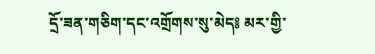དྲོ་ཟན་གཅིག་དང་འགྲོགས་སུ་མེད༔ མར་གྱི་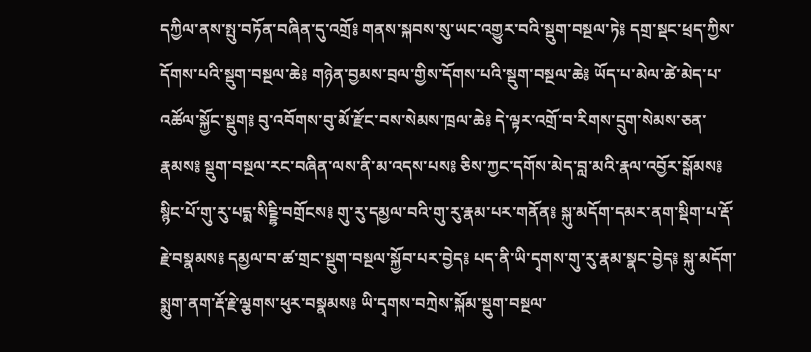དཀྱིལ་ནས་སྤུ་བཏོན་བཞིན་དུ་འགྲོ༔ གནས་སྐབས་སུ་ཡང་འགྱུར་བའི་སྡུག་བསྔལ་ཏེ༔ དགྲ་སྡང་ཕྲད་ཀྱིས་དོགས་པའི་སྡུག་བསྔལ་ཆེ༔ གཉེན་བྱམས་བྲལ་གྱིས་དོགས་པའི་སྡུག་བསྔལ་ཆེ༔ ཡོད་པ་མེལ་ཚེ་མེད་པ་འཚོལ་སྐྱོང་སྡུག༔ བུ་འབོགས་བུ་མོ་རྫོང་བས་སེམས་ཁྲལ་ཆེ༔ དེ་ལྟར་འགྲོ་བ་རིགས་དྲུག་སེམས་ཅན་རྣམས༔ སྡུག་བསྔལ་རང་བཞིན་ལས་ནི་མ་འདས་པས༔ ཅིས་ཀྱང་དགོས་མེད་བླ་མའི་རྣལ་འབྱོར་སྒོམས༔ སྙིང་པོ་གུ་རུ་པདྨ་སིངྔྷི་བགྲོངས༔ གུ་རུ་དམྱལ་བའི་གུ་རུ་རྣམ་པར་གནོན༔ སྐུ་མདོག་དམར་ནག་སྡིག་པ་རྡོ་རྗེ་བསྣམས༔ དམྱལ་བ་ཚ་གྲང་སྡུག་བསྔལ་སྐྱོབ་པར་བྱེད༔ པད་ནི་ཡི་དྭགས་གུ་རུ་རྣམ་སྣང་བྱེད༔ སྐུ་མདོག་སྨུག་ནག་རྡོ་རྗེ་ལྕགས་ཕུར་བསྣམས༔ ཡི་དྭགས་བཀྲེས་སྐོམ་སྡུག་བསྔལ་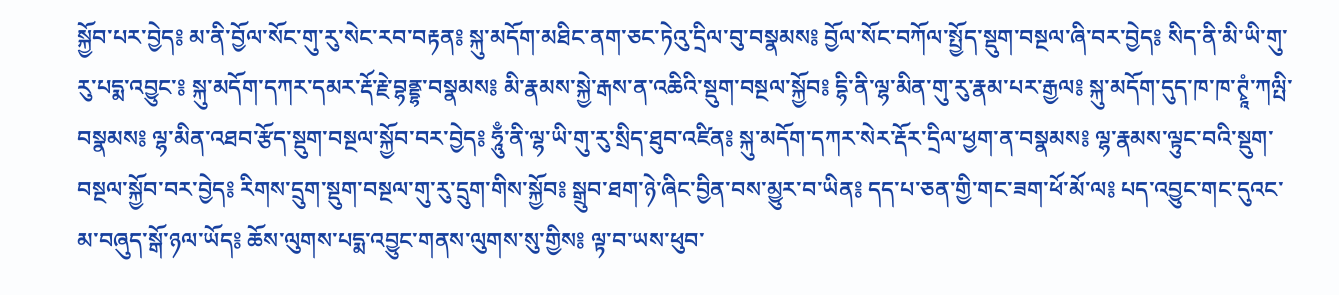སྐྱོབ་པར་བྱེད༔ མ་ནི་བྱོལ་སོང་གུ་རུ་སེང་རབ་བརྟན༔ སྐུ་མདོག་མཐིང་ནག་ཅང་ཏེའུ་དྲིལ་བུ་བསྣམས༔ བྱོལ་སོང་བཀོལ་སྤྱོད་སྡུག་བསྔལ་ཞི་བར་བྱེད༔ སིད་ནི་མི་ཡི་གུ་རུ་པདྨ་འབྱུང་༔ སྐུ་མདོག་དཀར་དམར་རྡོ་རྗེ་བྷནྡྷ་བསྣམས༔ མི་རྣམས་སྐྱེ་རྒས་ན་འཆིའི་སྡུག་བསྔལ་སྐྱོབ༔ དྷི་ནི་ལྷ་མིན་གུ་རུ་རྣམ་པར་རྒྱལ༔ སྐུ་མདོག་དུད་ཁ་ཁ་ཊྭཱཾ་ཀལྤི་བསྣམས༔ ལྷ་མིན་འཐབ་རྩོད་སྡུག་བསྔལ་སྐྱོབ་བར་བྱེད༔ ཧཱུྃ་ནི་ལྷ་ཡི་གུ་རུ་སྲིད་ཐུབ་འཛིན༔ སྐུ་མདོག་དཀར་སེར་རྡོར་དྲིལ་ཕྱག་ན་བསྣམས༔ ལྷ་རྣམས་ལྟུང་བའི་སྡུག་བསྔལ་སྐྱོབ་བར་བྱེད༔ རིགས་དྲུག་སྡུག་བསྔལ་གུ་རུ་དྲུག་གིས་སྐྱོབ༔ སྒྲུབ་ཐག་ཉེ་ཞིང་བྱིན་བས་མྱུར་བ་ཡིན༔ དད་པ་ཅན་གྱི་གང་ཟག་ཕོ་མོ་ལ༔ པད་འབྱུང་གང་དུའང་མ་བཞུད་སྒོ་ཉལ་ཡོད༔ ཆོས་ལུགས་པདྨ་འབྱུང་གནས་ལུགས་སུ་གྱིས༔ ལྟ་བ་ཡས་ཕུབ་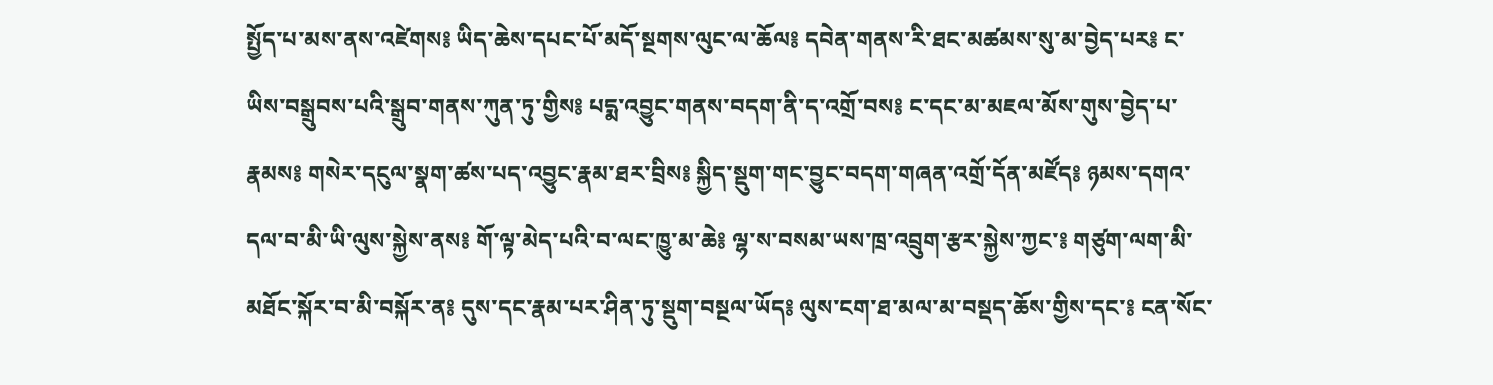སྤྱོད་པ་མས་ནས་འཛེགས༔ ཡིད་ཆེས་དཔང་པོ་མདོ་སྔགས་ལུང་ལ་ཆོལ༔ དབེན་གནས་རི་ཐང་མཚམས་སུ་མ་བྱེད་པར༔ ང་ཡིས་བསྒྲུབས་པའི་སྒྲུབ་གནས་ཀུན་ཏུ་གྱིས༔ པདྨ་འབྱུང་གནས་བདག་ནི་ད་འགྲོ་བས༔ ང་དང་མ་མཇལ་མོས་གུས་བྱེད་པ་རྣམས༔ གསེར་དངུལ་སྣག་ཚས་པད་འབྱུང་རྣམ་ཐར་བྲིས༔ སྐྱིད་སྡུག་གང་བྱུང་བདག་གཞན་འགྲོ་དོན་མཛོད༔ ཉམས་དགའ་དལ་བ་མི་ཡི་ལུས་སྐྱེས་ནས༔ གོ་ལྟ་མེད་པའི་བ་ལང་ཁྱུ་མ་ཆེ༔ ལྷ་ས་བསམ་ཡས་ཁྲ་འབྲུག་རྩར་སྐྱེས་ཀྱང་༔ གཙུག་ལག་མི་མཐོང་སྐོར་བ་མི་བསྐོར་ན༔ དུས་དང་རྣམ་པར་ཤིན་ཏུ་སྡུག་བསྔལ་ཡོད༔ ལུས་ངག་ཐ་མལ་མ་བསྡད་ཆོས་གྱིས་དང་༔ ངན་སོང་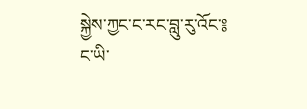སྐྱེས་ཀྱང་ང་རང་བླུ་རུ་འོང་༔ ང་ཡི་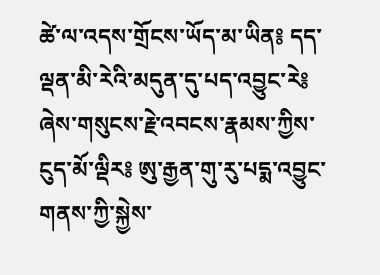ཚེ་ལ་འདས་གྲོངས་ཡོད་མ་ཡིན༔ དད་ལྡན་མི་རེའི་མདུན་དུ་པད་འབྱུང་རེ༔ ཞེས་གསུངས་རྗེ་འབངས་རྣམས་ཀྱིས་ངུད་མོ་ལྡིར༔ ཨུ་རྒྱན་གུ་རུ་པདྨ་འབྱུང་གནས་ཀྱི་སྐྱེས་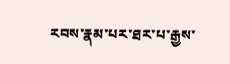རབས་རྣམ་པར་ཐར་པ་རྒྱས་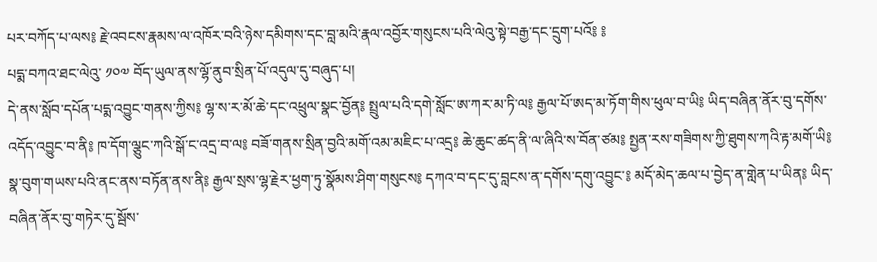པར་བཀོད་པ་ལས༔ རྗེ་འབངས་རྣམས་ལ་འཁོར་བའི་ཉེས་དམིགས་དང་བླ་མའི་རྣལ་འབྱོར་གསུངས་པའི་ལེའུ་སྟེ་བརྒྱ་དང་དྲུག་པའོ༔ ༔
པདྨ་བཀའ་ཐང་ལེའུ་ ༡༠༧ བོད་ཡུལ་ནས་ལྷོ་ནུབ་སྲིན་པོ་འདུལ་དུ་བཞུད་པ།
དེ་ནས་སློབ་དཔོན་པདྨ་འབྱུང་གནས་ཀྱིས༔ ལྷ་ས་ར་མོ་ཆེ་དང་འཕྲུལ་སྣང་བྱོན༔ སྤྲུལ་པའི་དགེ་སློང་ཨ་ཀར་མ་ཏི་ལ༔ རྒྱལ་པོ་ཨད་མ་ཏོག་གིས་ཕུལ་བ་ཡི༔ ཡིད་བཞིན་ནོར་བུ་དགོས་འདོད་འབྱུང་བ་ནི༔ ཁ་དོག་ལྕུང་ཀའི་སྒོ་ང་འདྲ་བ་ལ༔ བཟོ་གནས་སྲིན་བྱའི་མགོ་འམ་མཇིང་པ་འདྲ༔ ཆེ་ཆུང་ཚད་ནི་ལ་ཞིའི་ས་བོན་ཙམ༔ སྤྱན་རས་གཟིགས་ཀྱི་ཐུགས་ཀའི་རྟ་མགོ་ཡི༔ སྣ་བུག་གཡས་པའི་ནང་ནས་བཏོན་ནས་ནི༔ རྒྱལ་སྲས་ལྷ་རྗེར་ཕྱག་ཏུ་སྣོམས་ཤིག་གསུངས༔ དཀའ་བ་དང་དུ་བླངས་ན་དགོས་དགུ་འབྱུང་༔ མདོ་མེད་ཆལ་པ་བྱེད་ན་གླེན་པ་ཡིན༔ ཡིད་བཞིན་ནོར་བུ་གཏེར་དུ་སྦོས་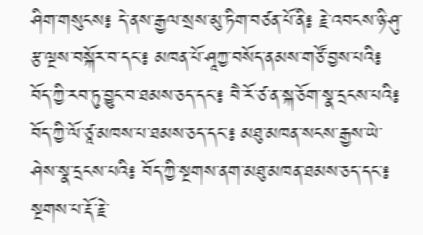ཤིག་གསུངས༔ དེ་ནས་རྒྱལ་སྲས་མུ་ཏིག་བཙན་པོ་ནི༔ རྗེ་འབངས་ཉི་ཤུ་རྩ་ལྔས་བསྐོར་བ་དང་༔ མཁན་པོ་ཤཱཀྱ་བསོད་ནམས་གཙོ་བྱས་པའི༔ བོད་ཀྱི་རབ་ཏུ་བྱུང་བ་ཐམས་ཅད་དང་༔ བཻ་རོ་ཙ་ན་སྐ་ཅོག་སྣ་དྲངས་པའི༔ བོད་ཀྱི་ལོ་ཙཱ་མཁས་པ་ཐམས་ཅད་དང་༔ མཐུ་མཁན་སངས་རྒྱས་ཡེ་ཤེས་སྣ་དྲངས་པའི༔ བོད་ཀྱི་སྔགས་ནག་མཐུ་མཁན་ཐམས་ཅད་དང་༔ སྔགས་པ་རྡོ་རྗེ་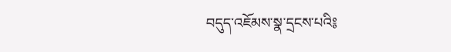བདུད་འཇོམས་སྣ་དྲངས་པའི༔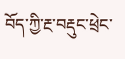བོད་ཀྱི་རྔ་བརྡུང་ཕྲེང་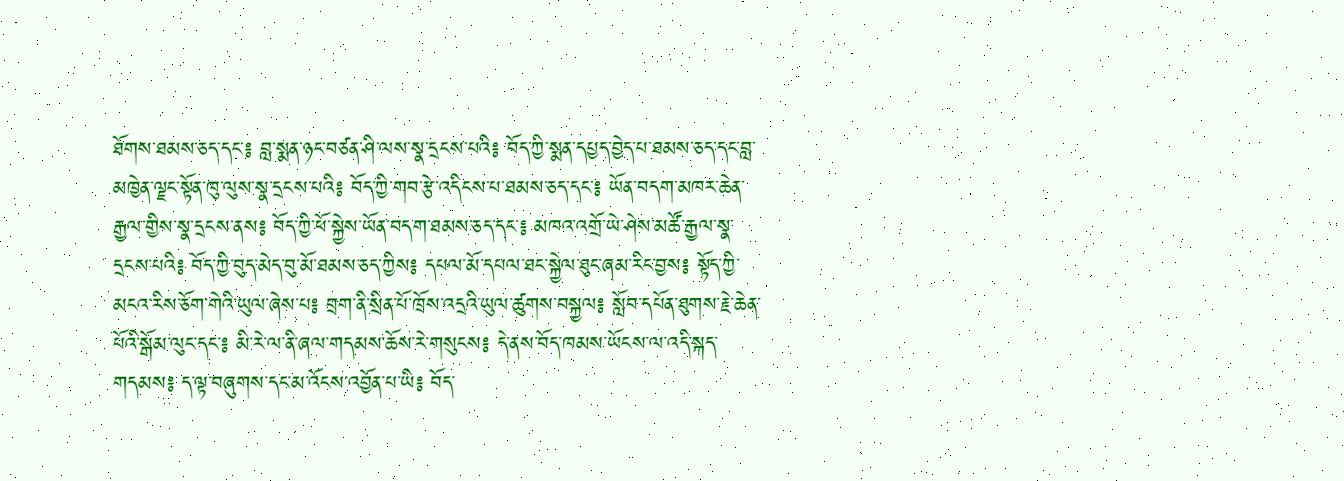ཐོགས་ཐམས་ཅད་དང་༔ བླ་སྨན་ཉང་བཙན་ཤི་ལས་སྣ་དྲངས་པའི༔ བོད་ཀྱི་སྨན་དཔྱད་བྱེད་པ་ཐམས་ཅད་དང་བླ་མཁྱེན་ལྗང་སྟོན་ཁུ་ལུས་སྣ་དྲངས་པའི༔ བོད་ཀྱི་གབ་རྩེ་འདིངས་པ་ཐམས་ཅད་དང་༔ ཡོན་བདག་མཁར་ཆེན་རྒྱལ་གྱིས་སྣ་དྲངས་ནས༔ བོད་ཀྱི་ཕོ་སྐྱེས་ཡོན་བདག་ཐམས་ཅད་དང་༔ མཁའ་འགྲོ་ཡེ་ཤེས་མཚོ་རྒྱལ་སྣ་དྲངས་པའི༔ བོད་ཀྱི་བུད་མེད་བུ་མོ་ཐམས་ཅད་ཀྱིས༔ དཔལ་མོ་དཔལ་ཐང་སྐྱེལ་ཐུང་ཞམ་རིང་བྱས༔ སྟོད་ཀྱི་མངའ་རིས་ཅོག་གེའི་ཡུལ་ཞེས་པ༔ བྲག་ནི་སྲིན་པོ་ཁྲོས་འདྲའི་ཡུལ་ཚུགས་བསྐྱལ༔ སློབ་དཔོན་ཐུགས་རྗེ་ཆེན་པོའི་སྒོམ་ལུང་དང་༔ མི་རེ་ལ་ནི་ཞལ་གདམས་ཆོས་རེ་གསུངས༔ དེ་ནས་བོད་ཁམས་ཡོངས་ལ་འདི་སྐད་གདམས༔ ད་ལྟ་བཞུགས་དང་མ་འོངས་འབྱོན་པ་ཡི༔ བོད་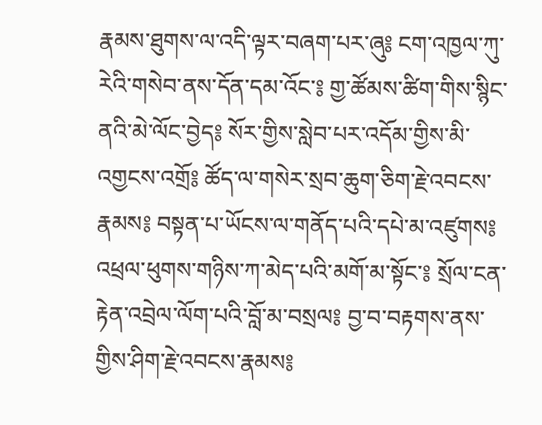རྣམས་ཐུགས་ལ་འདི་ལྟར་བཞག་པར་ཞུ༔ ངག་འཁྱལ་ཀུ་རེའི་གསེབ་ནས་དོན་དམ་འོང་༔ གྱ་ཚོམས་ཚིག་གིས་སྙིང་ནའི་མེ་ལོང་བྱེད༔ སོར་གྱིས་སླེབ་པར་འདོམ་གྱིས་མི་འགྱངས་འགྲོ༔ ཚོད་ལ་གསེར་སྲབ་ཆུག་ཅིག་རྗེ་འབངས་རྣམས༔ བསྟན་པ་ཡོངས་ལ་གནོད་པའི་དཔེ་མ་འཛུགས༔ འཕྲལ་ཕུགས་གཉིས་ཀ་མེད་པའི་མགོ་མ་སྟོང་༔ སྲོལ་ངན་རྟེན་འབྲེལ་ལོག་པའི་བློ་མ་བསྲལ༔ བྱ་བ་བརྟགས་ནས་གྱིས་ཤིག་རྗེ་འབངས་རྣམས༔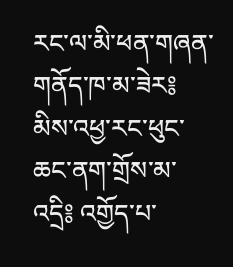རང་ལ་མི་ཕན་གཞན་གནོད་ཁ་མ་ཟེར༔ མིས་འཕྱ་རང་ཕུང་ཆང་ནག་གྲོས་མ་འདྲི༔ འགྱོད་པ་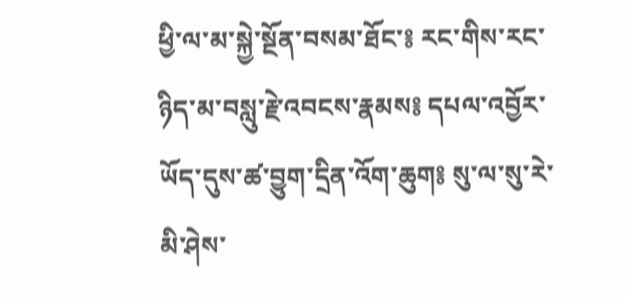ཕྱི་ལ་མ་སྐྱེ་སྔོན་བསམ་ཐོང་༔ རང་གིས་རང་ཉིད་མ་བསླུ་རྗེ་འབངས་རྣམས༔ དཔལ་འབྱོར་ཡོད་དུས་ཚ་བྱུག་དྲིན་འོག་ཆུག༔ སུ་ལ་སུ་རེ་མི་ཤེས་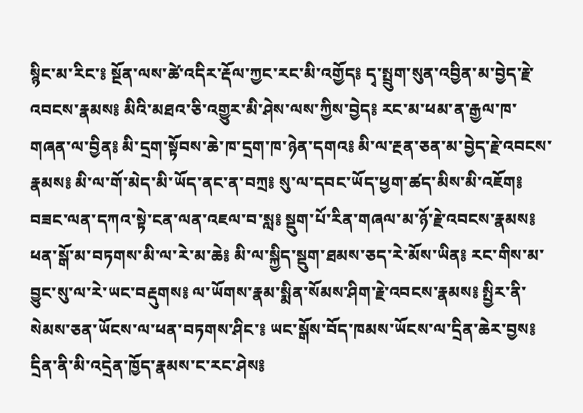སྙིང་མ་རིང་༔ སྔོན་ལས་ཚེ་འདིར་རྡོལ་ཀྱང་རང་མི་འགྱོད༔ དྭ་སྤྲུག་སུན་འབྱིན་མ་བྱེད་རྗེ་འབངས་རྣམས༔ མིའི་མཐའ་ཅི་འགྱུར་མི་ཤེས་ལས་ཀྱིས་བྱེད༔ རང་མ་ཕམ་ན་རྒྱལ་ཁ་གཞན་ལ་བྱིན༔ མི་དྲག་སྟོབས་ཆེ་ཁ་དྲག་ཁ་ཉེན་དགའ༔ མི་ལ་རྔན་ཅན་མ་བྱེད་རྗེ་འབངས་རྣམས༔ མི་ལ་གོ་མེད་མི་ཡོད་ནང་ན་བཀྲ༔ སུ་ལ་དབང་ཡོད་ཕྱག་ཚད་མིས་མི་འཇོག༔ བཟང་ལན་དཀའ་སྟེ་ངན་ལན་འཇལ་བ་སླ༔ སྡུག་པོ་རིན་གཞལ་མ་ཉོ་རྗེ་འབངས་རྣམས༔ ཕན་སྒོ་མ་བཏགས་མི་ལ་རེ་མ་ཆེ༔ མི་ལ་སྐྱིད་སྡུག་ཐམས་ཅད་རེ་མོས་ཡིན༔ རང་གིས་མ་བྱུང་སུ་ལ་རེ་ཡང་བརྡུགས༔ ལ་ཡོགས་རྣམ་སྨིན་སོམས་ཤིག་རྗེ་འབངས་རྣམས༔ སྤྱིར་ནི་སེམས་ཅན་ཡོངས་ལ་ཕན་བཏགས་ཤིང་༔ ཡང་སྒོས་བོད་ཁམས་ཡོངས་ལ་དྲིན་ཆེར་བྱས༔ དྲིན་ནི་མི་འདྲེན་ཁྱོད་རྣམས་ང་རང་ཤེས༔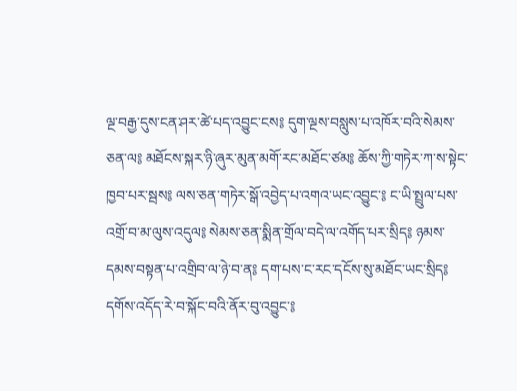ལྔ་བརྒྱ་དུས་ངན་ཤར་ཚེ་པད་འབྱུང་ངས༔ དུག་ལྔས་བསླུས་པ་འཁོར་བའི་སེམས་ཅན་ལ༔ མཐོངས་སྐར་ཉི་ཞུར་མུན་མགོ་རང་མཐོང་ཙམ༔ ཆོས་ཀྱི་གཏེར་ཀ་ས་སྟེང་ཁྱབ་པར་སྦས༔ ལས་ཅན་གཏེར་སྒོ་འབྱེད་པ་འགའ་ཡང་འབྱུང་༔ ང་ཡི་སྤྲུལ་པས་འགྲོ་བ་མ་ལུས་འདུལ༔ སེམས་ཅན་སྨིན་གྲོལ་བདེ་ལ་འགོད་པར་སྲིད༔ ཉམས་དམས་བསྟན་པ་འགྲིབ་ལ་ཉེ་བ་ན༔ དག་པས་ང་རང་དངོས་སུ་མཐོང་ཡང་སྲིད༔ དགོས་འདོད་རེ་བ་སྐོང་བའི་ནོར་བུ་འབྱུང་༔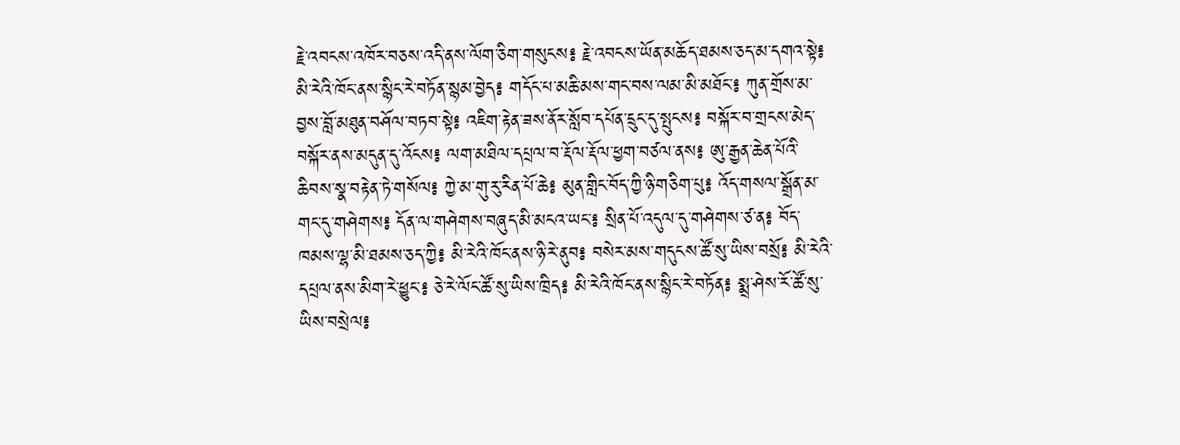རྗེ་འབངས་འཁོར་བཅས་འདི་ནས་ལོག་ཅིག་གསུངས༔ རྗེ་འབངས་ཡོན་མཆོད་ཐམས་ཅད་མ་དགའ་སྟེ༔ མི་རེའི་ཁོང་ནས་སྙིང་རེ་བཏོན་སྙམ་བྱེད༔ གདོང་པ་མཆི་མས་གང་བས་ལམ་མི་མཐོང་༔ ཀུན་གྲོས་མ་བྱས་བློ་མཐུན་བཤོལ་བཏབ་སྟེ༔ འཇིག་རྟེན་ཟས་ནོར་སློབ་དཔོན་དྲུང་དུ་སྤུངས༔ བསྐོར་བ་གྲངས་མེད་བསྐོར་ནས་མདུན་དུ་འོངས༔ ལག་མཐིལ་དཔྲལ་བ་རྡོལ་རྡོལ་ཕྱག་བཙལ་ནས༔ ཨུ་རྒྱན་ཆེན་པོའི་ཆིབས་སྣ་བརྟེན་ཏེ་གསོལ༔ ཀྱེ་མ་གུ་རུ་རིན་པོ་ཆེ༔ མུན་གླིང་བོད་ཀྱི་ཉི་གཅིག་པུ༔ འོད་གསལ་སྒྲོན་མ་གང་དུ་གཤེགས༔ དོན་ལ་གཤེགས་བཞུད་མི་མངའ་ཡང་༔ སྲིན་པོ་འདུལ་དུ་གཤེགས་ཙ་ན༔ བོད་ཁམས་ལྷ་མི་ཐམས་ཅད་ཀྱི༔ མི་རེའི་ཁོང་ནས་ཉི་རེ་ནུབ༔ བསེར་མས་གདུངས་ཚོ་སུ་ཡིས་བསྲོ༔ མི་རེའི་དཔྲལ་ནས་མིག་རེ་ཕྱུང་༔ ཅེ་རེ་ལོང་ཚོ་སུ་ཡིས་ཁྲིད༔ མི་རེའི་ཁོང་ནས་སྙིང་རེ་བཏོན༔ སྨྲ་ཤེས་རོ་ཚོ་སུ་ཡིས་བསྲེལ༔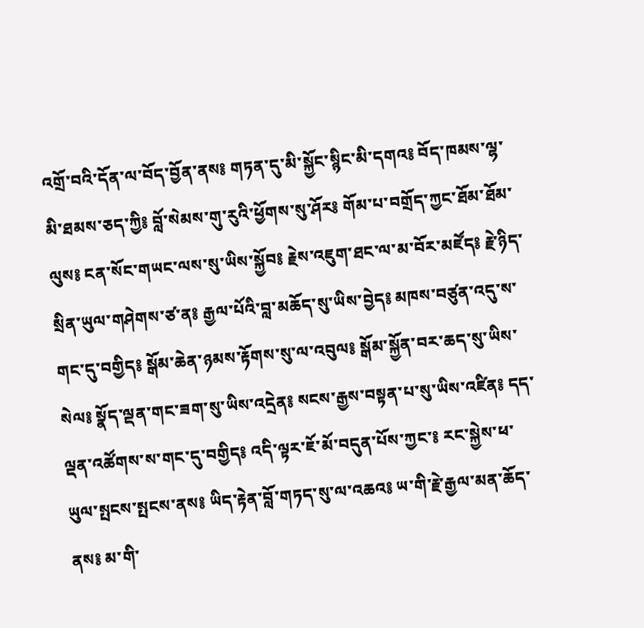འགྲོ་བའི་དོན་ལ་བོད་བྱོན་ནས༔ གཏན་དུ་མི་སྐྱོང་སྙིང་མི་དགའ༔ བོད་ཁམས་ལྷ་མི་ཐམས་ཅད་ཀྱི༔ བློ་སེམས་གུ་རུའི་ཕྱོགས་སུ་ཤོར༔ གོམ་པ་བགྲོད་ཀྱང་ཐོམ་ཐོམ་ལུས༔ ངན་སོང་གཡང་ལས་སུ་ཡིས་སྐྱོབ༔ རྗེས་འཇུག་ཐང་ལ་མ་བོར་མཛོད༔ རྗེ་ཉིད་སྲིན་ཡུལ་གཤེགས་ཙ་ན༔ རྒྱལ་པོའི་བླ་མཆོད་སུ་ཡིས་བྱེད༔ མཁས་བཙུན་འདུ་ས་གང་དུ་བགྱིད༔ སྒོམ་ཆེན་ཉམས་རྟོགས་སུ་ལ་འབུལ༔ སྒོམ་སྐྱོན་བར་ཆད་སུ་ཡིས་སེལ༔ སྣོད་ལྡན་གང་ཟག་སུ་ཡིས་འདྲེན༔ སངས་རྒྱས་བསྟན་པ་སུ་ཡིས་འཛིན༔ དད་ལྡན་འཚོགས་ས་གང་དུ་བགྱིད༔ འདི་ལྟར་ཇོ་མོ་བདུན་པོས་ཀྱང་༔ རང་སྐྱེས་ཕ་ཡུལ་སྤངས་སྤངས་ནས༔ ཡིད་རྟེན་བློ་གཏད་སུ་ལ་འཆའ༔ ཡ་གི་རྗེ་རྒྱལ་མན་ཆོད་ནས༔ མ་གི་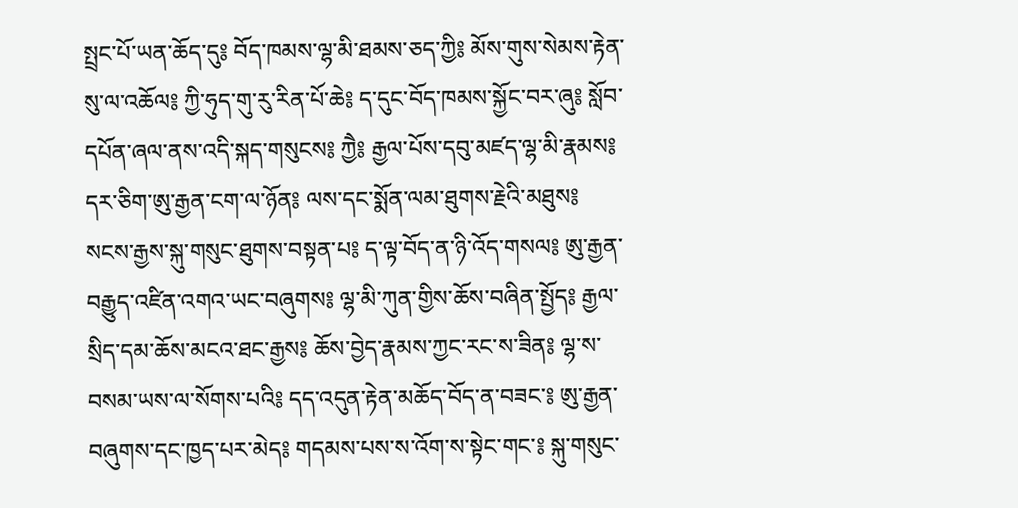སྤྲང་པོ་ཡན་ཆོད་དུ༔ བོད་ཁམས་ལྷ་མི་ཐམས་ཅད་ཀྱི༔ མོས་གུས་སེམས་རྟེན་སུ་ལ་འཆོལ༔ ཀྱི་ཧུད་གུ་རུ་རིན་པོ་ཆེ༔ ད་དུང་བོད་ཁམས་སྐྱོང་བར་ཞུ༔ སློབ་དཔོན་ཞལ་ནས་འདི་སྐད་གསུངས༔ ཀྱཻ༔ རྒྱལ་པོས་དབུ་མཛད་ལྷ་མི་རྣམས༔ དར་ཅིག་ཨུ་རྒྱན་ངག་ལ་ཉོན༔ ལས་དང་སྨོན་ལམ་ཐུགས་རྗེའི་མཐུས༔ སངས་རྒྱས་སྐུ་གསུང་ཐུགས་བསྟན་པ༔ ད་ལྟ་བོད་ན་ཉི་འོད་གསལ༔ ཨུ་རྒྱན་བརྒྱུད་འཛིན་འགའ་ཡང་བཞུགས༔ ལྷ་མི་ཀུན་གྱིས་ཆོས་བཞིན་སྤྱོད༔ རྒྱལ་སྲིད་དམ་ཆོས་མངའ་ཐང་རྒྱས༔ ཆོས་བྱེད་རྣམས་ཀྱང་རང་ས་ཟིན༔ ལྷ་ས་བསམ་ཡས་ལ་སོགས་པའི༔ དད་འདུན་རྟེན་མཆོད་བོད་ན་བཟང་༔ ཨུ་རྒྱན་བཞུགས་དང་ཁྱད་པར་མེད༔ གདམས་པས་ས་འོག་ས་སྟེང་གང་༔ སྐུ་གསུང་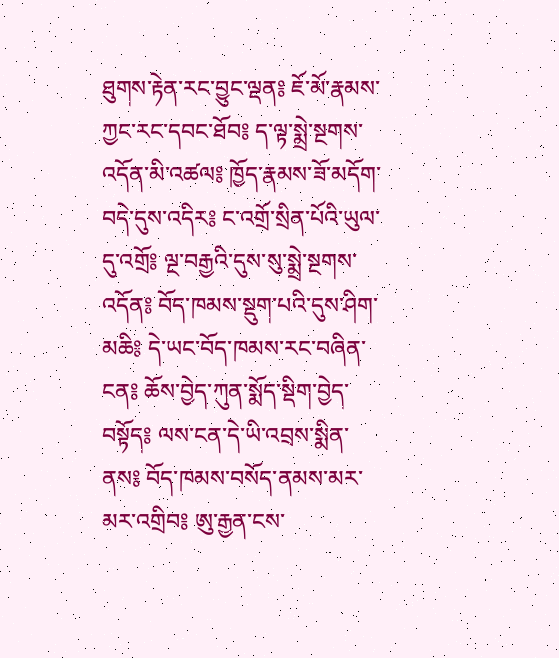ཐུགས་རྟེན་རང་བྱུང་ལྡན༔ ཇོ་མོ་རྣམས་ཀྱང་རང་དབང་ཐོབ༔ ད་ལྟ་སྨྲེ་སྔགས་འདོན་མི་འཚལ༔ ཁྱོད་རྣམས་ཟོ་མདོག་བདེ་དུས་འདིར༔ ང་འགྲོ་སྲིན་པོའི་ཡུལ་དུ་འགྲོ༔ ལྔ་བརྒྱའི་དུས་སུ་སྨྲེ་སྔགས་འདོན༔ བོད་ཁམས་སྡུག་པའི་དུས་ཤིག་མཆི༔ དེ་ཡང་བོད་ཁམས་རང་བཞིན་ངན༔ ཆོས་བྱེད་ཀུན་སྨོད་སྡིག་བྱེད་བསྟོད༔ ལས་ངན་དེ་ཡི་འབྲས་སྨིན་ནས༔ བོད་ཁམས་བསོད་ནམས་མར་མར་འགྲིབ༔ ཨུ་རྒྱན་ངས་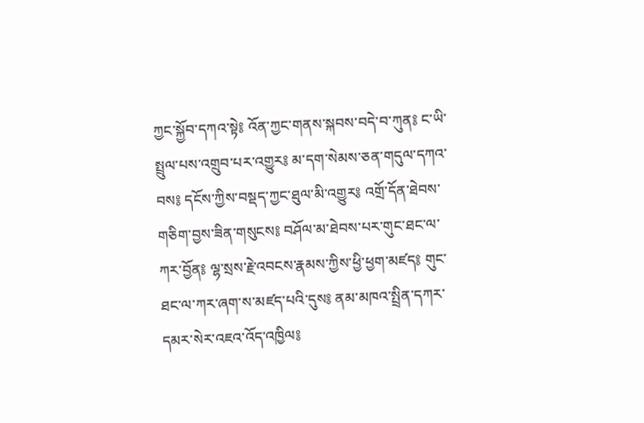ཀྱང་སྐྱོབ་དཀའ་སྟེ༔ འོན་ཀྱང་གནས་སྐབས་བདེ་བ་ཀུན༔ ང་ཡི་སྤྲུལ་པས་འགྲུབ་པར་འགྱུར༔ མ་དག་སེམས་ཅན་གདུལ་དཀའ་བས༔ དངོས་ཀྱིས་བསྡད་ཀྱང་ཐུལ་མི་འགྱུར༔ འགྲོ་དོན་ཐེབས་གཅིག་བྱས་ཟིན་གསུངས༔ བཤོལ་མ་ཐེབས་པར་གུང་ཐང་ལ་ཀར་བྱོན༔ ལྷ་སྲས་རྗེ་འབངས་རྣམས་ཀྱིས་ཕྱི་ཕྱག་མཛད༔ གུང་ཐང་ལ་ཀར་ཞག་ས་མཛད་པའི་དུས༔ ནམ་མཁའ་སྤྲིན་དཀར་དམར་སེར་འཇའ་འོད་འཁྱིལ༔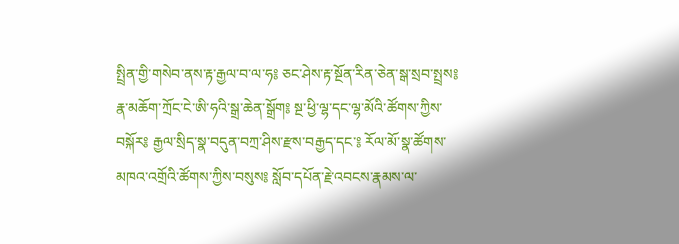སྤྲིན་གྱི་གསེབ་ནས་རྟ་རྒྱལ་བ་ལ་ཧ༔ ཅང་ཤེས་རྟ་སྔོན་རིན་ཅེན་སྒ་སྲབ་སྤྲས༔ རྣ་མཆོག་ཀྲོང་ངེ་ཨི་ཧའི་སྒྲ་ཆེན་སྒྲོག༔ སྔ་ཕྱི་ལྷ་དང་ལྷ་མོའི་ཚོགས་ཀྱིས་བསྐོར༔ རྒྱལ་སྲིད་སྣ་བདུན་བཀྲ་ཤིས་རྫས་བརྒྱད་དང་༔ རོལ་མོ་སྣ་ཚོགས་མཁའ་འགྲོའི་ཚོགས་ཀྱིས་བསུས༔ སློབ་དཔོན་རྗེ་འབངས་རྣམས་ལ་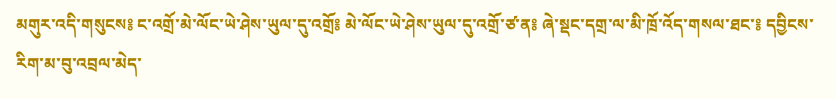མགུར་འདི་གསུངས༔ ང་འགྲོ་མེ་ལོང་ཡེ་ཤེས་ཡུལ་དུ་འགྲོ༔ མེ་ལོང་ཡེ་ཤེས་ཡུལ་དུ་འགྲོ་ཙ་ན༔ ཞེ་སྡང་དགྲ་ལ་མི་ཁྲོ་འོད་གསལ་ཐང་༔ དབྱིངས་རིག་མ་བུ་འབྲལ་མེད་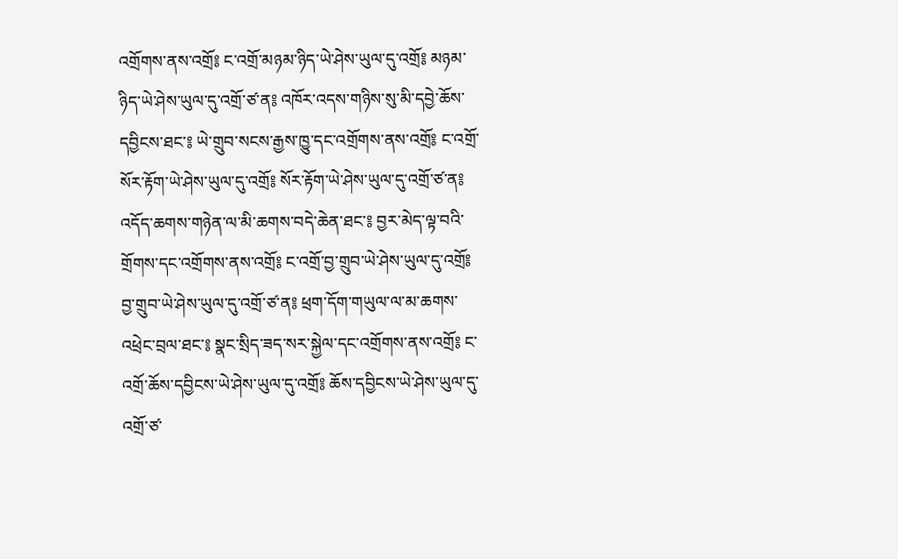འགྲོགས་ནས་འགྲོ༔ ང་འགྲོ་མཉམ་ཉིད་ཡེ་ཤེས་ཡུལ་དུ་འགྲོ༔ མཉམ་ཉིད་ཡེ་ཤེས་ཡུལ་དུ་འགྲོ་ཙ་ན༔ འཁོར་འདས་གཉིས་སུ་མི་དབྱེ་ཆོས་དབྱིངས་ཐང་༔ ཡེ་གྲུབ་སངས་རྒྱས་ཁྱུ་དང་འགྲོགས་ནས་འགྲོ༔ ང་འགྲོ་སོར་རྟོག་ཡེ་ཤེས་ཡུལ་དུ་འགྲོ༔ སོར་རྟོག་ཡེ་ཤེས་ཡུལ་དུ་འགྲོ་ཙ་ན༔ འདོད་ཆགས་གཉེན་ལ་མི་ཆགས་བདེ་ཆེན་ཐང་༔ བྱར་མེད་ལྟ་བའི་གྲོགས་དང་འགྲོགས་ནས་འགྲོ༔ ང་འགྲོ་བྱ་གྲུབ་ཡེ་ཤེས་ཡུལ་དུ་འགྲོ༔ བྱ་གྲུབ་ཡེ་ཤེས་ཡུལ་དུ་འགྲོ་ཙ་ན༔ ཕྲག་དོག་གཡུལ་ལ་མ་ཆགས་འཕྲེང་བྲལ་ཐང་༔ སྣང་སྲིད་ཟད་སར་སྐྱེལ་དང་འགྲོགས་ནས་འགྲོ༔ ང་འགྲོ་ཆོས་དབྱིངས་ཡེ་ཤེས་ཡུལ་དུ་འགྲོ༔ ཆོས་དབྱིངས་ཡེ་ཤེས་ཡུལ་དུ་འགྲོ་ཙ་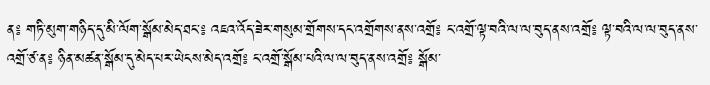ན༔ གཏི་མུག་གཉིད་དུ་མི་ལོག་སྒོམ་མེད་ཐང་༔ འཇའ་འོད་ཟེར་གསུམ་གྲོགས་དང་འགྲོགས་ནས་འགྲོ༔ ང་འགྲོ་ལྟ་བའི་ལ་ལ་བུད་ནས་འགྲོ༔ ལྟ་བའི་ལ་ལ་བུད་ནས་འགྲོ་ཙ་ན༔ ཉིན་མཚན་སྒོམ་དུ་མེད་པར་ཡེངས་མེད་འགྲོ༔ ང་འགྲོ་སྒོམ་པའི་ལ་ལ་བུད་ནས་འགྲོ༔ སྒོམ་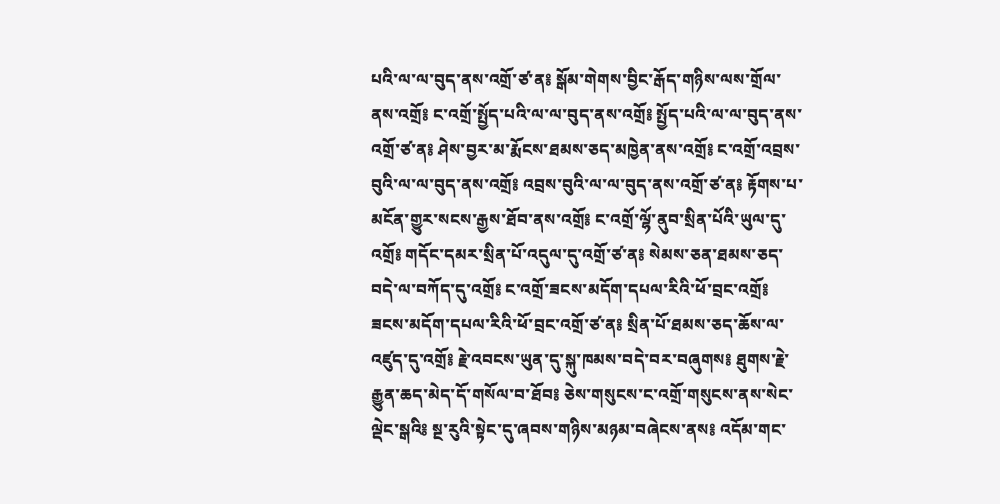པའི་ལ་ལ་བུད་ནས་འགྲོ་ཙ་ན༔ སྒོམ་གེགས་བྱིང་རྒོད་གཉིས་ལས་གྲོལ་ནས་འགྲོ༔ ང་འགྲོ་སྤྱོད་པའི་ལ་ལ་བུད་ནས་འགྲོ༔ སྤྱོད་པའི་ལ་ལ་བུད་ནས་འགྲོ་ཙ་ན༔ ཤེས་བྱར་མ་རྨོངས་ཐམས་ཅད་མཁྱེན་ནས་འགྲོ༔ ང་འགྲོ་འབྲས་བུའི་ལ་ལ་བུད་ནས་འགྲོ༔ འབྲས་བུའི་ལ་ལ་བུད་ནས་འགྲོ་ཙ་ན༔ རྟོགས་པ་མངོན་གྱུར་སངས་རྒྱས་ཐོབ་ནས་འགྲོ༔ ང་འགྲོ་ལྷོ་ནུབ་སྲིན་པོའི་ཡུལ་དུ་འགྲོ༔ གདོང་དམར་སྲིན་པོ་འདུལ་དུ་འགྲོ་ཙ་ན༔ སེམས་ཅན་ཐམས་ཅད་བདེ་ལ་བཀོད་དུ་འགྲོ༔ ང་འགྲོ་ཟངས་མདོག་དཔལ་རིའི་ཕོ་བྲང་འགྲོ༔ ཟངས་མདོག་དཔལ་རིའི་ཕོ་བྲང་འགྲོ་ཙ་ན༔ སྲིན་པོ་ཐམས་ཅད་ཆོས་ལ་འཛུད་དུ་འགྲོ༔ རྗེ་འབངས་ཡུན་དུ་སྐུ་ཁམས་བདེ་བར་བཞུགས༔ ཐུགས་རྗེ་རྒྱུན་ཆད་མེད་དོ་གསོལ་བ་ཐོབ༔ ཅེས་གསུངས་ང་འགྲོ་གསུངས་ནས་སེང་ལྡེང་སྒའི༔ སྔ་རུའི་སྟེང་དུ་ཞབས་གཉིས་མཉམ་བཞེངས་ནས༔ འདོམ་གང་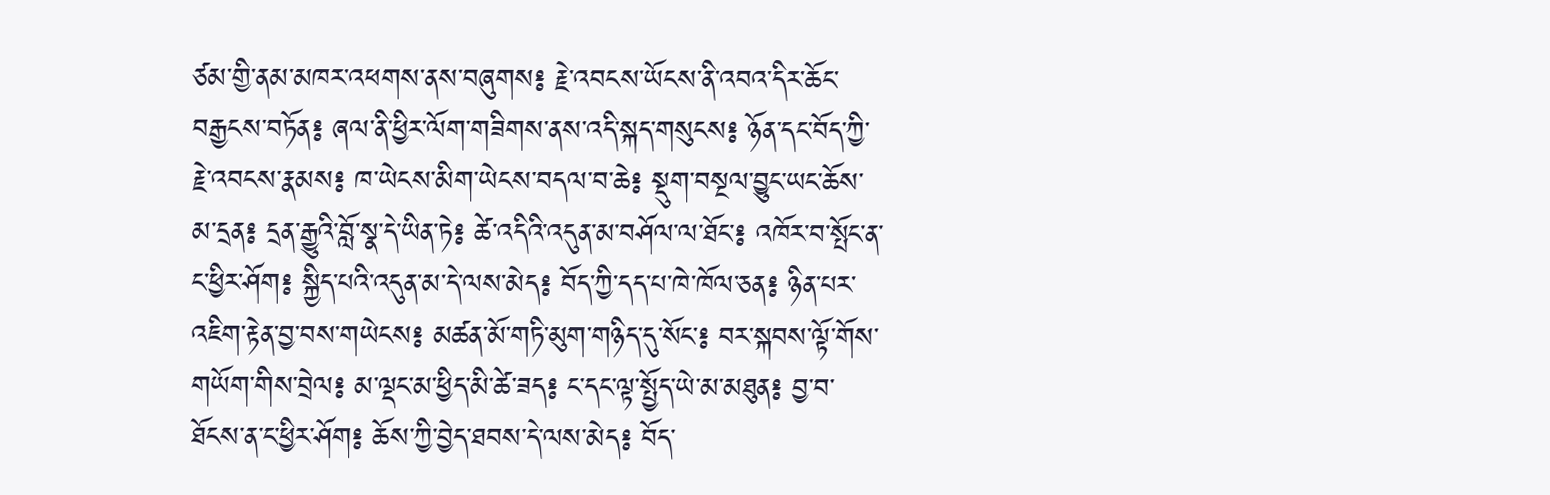ཙམ་གྱི་ནམ་མཁར་འཕགས་ནས་བཞུགས༔ རྗེ་འབངས་ཡོངས་ནི་འབའ་དིར་ཆོང་བརྒྱངས་བཏོན༔ ཞལ་ནི་ཕྱིར་ལོག་གཟིགས་ནས་འདི་སྐད་གསུངས༔ ཉོན་དང་བོད་ཀྱི་རྗེ་འབངས་རྣམས༔ ཁ་ཡེངས་མིག་ཡེངས་བདལ་བ་ཆེ༔ སྡུག་བསྔལ་བྱུང་ཡང་ཆོས་མ་དྲན༔ དྲན་རྒྱུའི་བློ་སྣ་དེ་ཡིན་ཏེ༔ ཚེ་འདིའི་འདུན་མ་བཤོལ་ལ་ཐོང་༔ འཁོར་བ་སྤོང་ན་ང་ཕྱིར་ཤོག༔ སྐྱིད་པའི་འདུན་མ་དེ་ལས་མེད༔ བོད་ཀྱི་དད་པ་ཁེ་ཁོལ་ཅན༔ ཉིན་པར་འཇིག་རྟེན་བྱ་བས་གཡེངས༔ མཚན་མོ་གཏི་མུག་གཉིད་དུ་སོང་༔ བར་སྐབས་ལྟོ་གོས་གཡོག་གིས་བྲེལ༔ མ་ལྡང་མ་ཕྱིད་མི་ཚེ་ཟད༔ ང་དང་ལྟ་སྤྱོད་ཡེ་མ་མཐུན༔ བྱ་བ་ཐོངས་ན་ང་ཕྱིར་ཤོག༔ ཆོས་ཀྱི་བྱེད་ཐབས་དེ་ལས་མེད༔ བོད་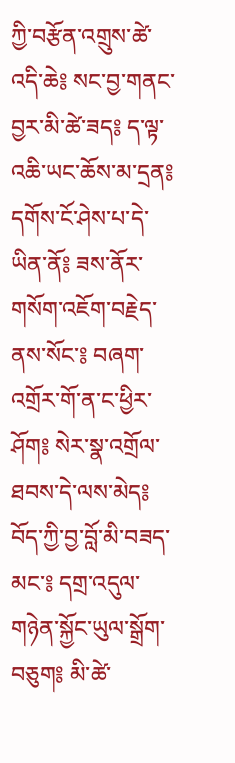ཀྱི་བརྩོན་འགྲུས་ཚེ་འདི་ཆེ༔ སང་བྱ་གནང་བྱར་མི་ཚེ་ཟད༔ ད་ལྟ་འཆི་ཡང་ཆོས་མ་དྲན༔ དགོས་ངོ་ཤེས་པ་དེ་ཡིན་ནོ༔ ཟས་ནོར་གསོག་འཇོག་བརྗེད་ནས་སོང་༔ བཞག་འགྲོར་གོ་ན་ང་ཕྱིར་ཤོག༔ སེར་སྣ་འགྲོལ་ཐབས་དེ་ལས་མེད༔ བོད་ཀྱི་བྱ་བློ་མི་བཟད་མང་༔ དགྲ་འདུལ་གཉེན་སྐྱོང་ཡུལ་སྒྲོག་བཅུག༔ མི་ཚེ་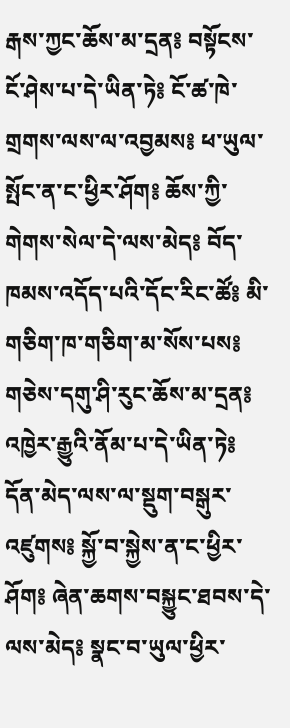རྒས་ཀྱང་ཆོས་མ་དྲན༔ བསྟོངས་ངོ་ཤེས་པ་དེ་ཡིན་ཏེ༔ ངོ་ཚ་ཁེ་གྲགས་ལས་ལ་འབྱམས༔ ཕ་ཡུལ་སྤོང་ན་ང་ཕྱིར་ཤོག༔ ཆོས་ཀྱི་གེགས་སེལ་དེ་ལས་མེད༔ བོད་ཁམས་འདོད་པའི་དོང་རིང་ཚོ༔ མི་གཅིག་ཁ་གཅིག་མ་སོས་པས༔ གཅེས་དགུ་ཤི་རུང་ཆོས་མ་དྲན༔ འཁྱེར་རྒྱུའི་ནོམ་པ་དེ་ཡིན་ཏེ༔ དོན་མེད་ལས་ལ་སྡུག་བསྒུར་འཛུགས༔ སྐྱོ་བ་སྐྱེས་ན་ང་ཕྱིར་ཤོག༔ ཞེན་ཆགས་བསྐྱུང་ཐབས་དེ་ལས་མེད༔ སྣང་བ་ཡུལ་ཕྱིར་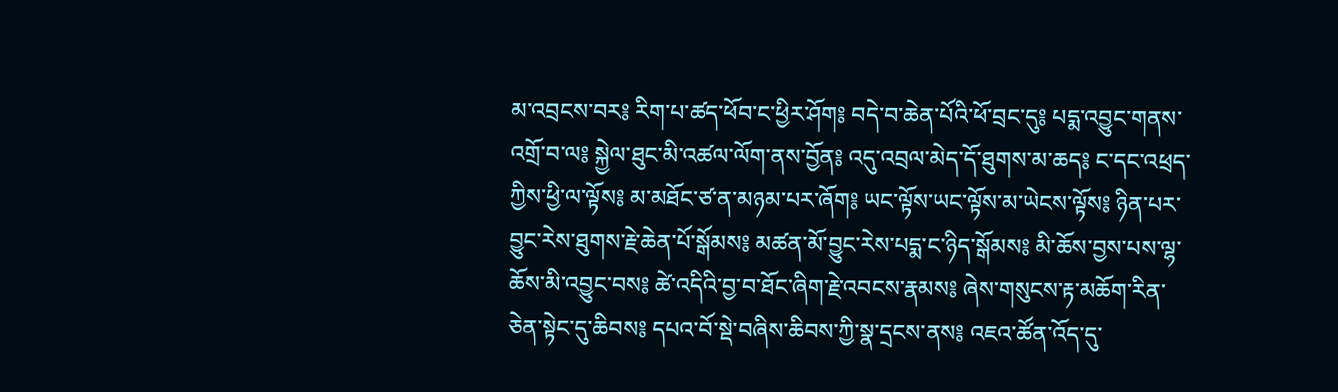མ་འབྲངས་བར༔ རིག་པ་ཚད་ཕོབ་ང་ཕྱིར་ཤོག༔ བདེ་བ་ཆེན་པོའི་ཕོ་བྲང་དུ༔ པདྨ་འབྱུང་གནས་འགྲོ་བ་ལ༔ སྐྱེལ་ཐུང་མི་འཚལ་ལོག་ནས་བྱོན༔ འདུ་འབྲལ་མེད་དོ་ཐུགས་མ་ཆད༔ ང་དང་འཕྲད་ཀྱིས་ཕྱི་ལ་ལྟོས༔ མ་མཐོང་ཙ་ན་མཉམ་པར་ཞོག༔ ཡང་ལྟོས་ཡང་ལྟོས་མ་ཡེངས་ལྟོས༔ ཉིན་པར་བྱུང་རེས་ཐུགས་རྗེ་ཆེན་པོ་སྒོམས༔ མཚན་མོ་བྱུང་རེས་པདྨ་ང་ཉིད་སྒོམས༔ མི་ཆོས་བྱས་པས་ལྷ་ཆོས་མི་འབྱུང་བས༔ ཚེ་འདིའི་བྱ་བ་ཐོང་ཞིག་རྗེ་འབངས་རྣམས༔ ཞེས་གསུངས་རྟ་མཆོག་རིན་ཅེན་སྟེང་དུ་ཆིབས༔ དཔའ་བོ་སྡེ་བཞིས་ཆིབས་ཀྱི་སྣ་དྲངས་ནས༔ འཇའ་ཚོན་འོད་དུ་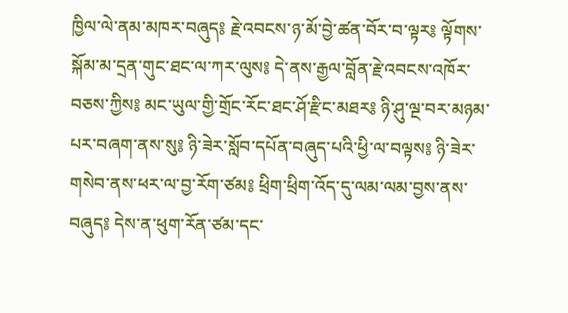ཁྱིལ་ལེ་ནམ་མཁར་བཞུད༔ རྗེ་འབངས་ཉ་མོ་བྱེ་ཚན་བོར་བ་ལྟར༔ ལྟོགས་སྐོམ་མ་དྲན་གུང་ཐང་ལ་ཀར་ལུས༔ དེ་ནས་རྒྱལ་བློན་རྗེ་འབངས་འཁོར་བཅས་ཀྱིས༔ མང་ཡུལ་གྱི་གྲོང་རོང་ཐང་ཤོ་རྫིང་མཐར༔ ཉི་ཤུ་ལྔ་བར་མཉམ་པར་བཞག་ནས་སུ༔ ཉི་ཟེར་སློབ་དཔོན་བཞུད་པའི་ཕྱི་ལ་བལྟས༔ ཉི་ཟེར་གསེབ་ནས་ཕར་ལ་བྱ་རོག་ཙམ༔ ཕྲིག་ཕྲིག་འོད་དུ་ལམ་ལམ་བྱས་ནས་བཞུད༔ དེས་ན་ཕུག་རོན་ཙམ་དང་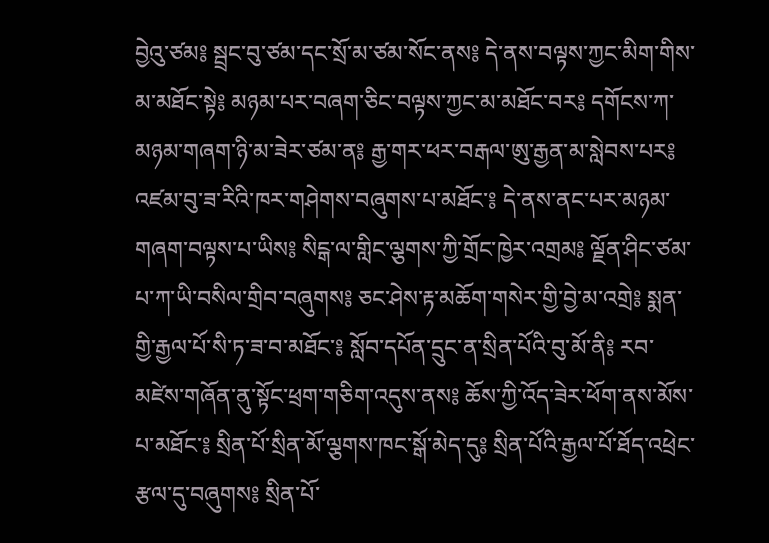བྱེའུ་ཙམ༔ སྦྲང་བུ་ཙམ་དང་སྲོ་མ་ཙམ་སོང་ནས༔ དེ་ནས་བལྟས་ཀྱང་མིག་གིས་མ་མཐོང་སྟེ༔ མཉམ་པར་བཞག་ཅིང་བལྟས་ཀྱང་མ་མཐོང་བར༔ དགོངས་ཀ་མཉམ་གཞག་ཉི་མ་ཟེར་ཙམ་ན༔ རྒྱ་གར་ཕར་བརྒལ་ཨུ་རྒྱན་མ་སླེབས་པར༔ འཛམ་བུ་ཟ་རིའི་ཁར་གཤེགས་བཞུགས་པ་མཐོང་༔ དེ་ནས་ནང་པར་མཉམ་གཞག་བལྟས་པ་ཡིས༔ སིངྒ་ལ་གླིང་ལྕགས་ཀྱི་གྲོང་ཁྱེར་འགྲམ༔ ལྗོན་ཤིང་ཙམ་པ་ཀ་ཡི་བསིལ་གྲིབ་བཞུགས༔ ཅང་ཤེས་རྟ་མཆོག་གསེར་གྱི་བྱེ་མ་འགྲེ༔ སྨན་གྱི་རྒྱལ་པོ་སི་ཏ་ཟ་བ་མཐོང་༔ སློབ་དཔོན་དྲུང་ན་སྲིན་པོའི་བུ་མོ་ནི༔ རབ་མཛེས་གཞོན་ནུ་སྟོང་ཕྲག་གཅིག་འདུས་ནས༔ ཆོས་ཀྱི་འོད་ཟེར་ཕོག་ནས་མོས་པ་མཐོང་༔ སྲིན་པོ་སྲིན་མོ་ལྕགས་ཁང་སྒོ་མེད་དུ༔ སྲིན་པོའི་རྒྱལ་པོ་ཐོད་འཕྲེང་རྩལ་དུ་བཞུགས༔ སྲིན་པོ་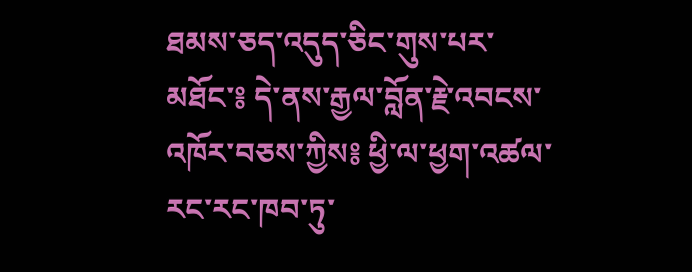ཐམས་ཅད་འདུད་ཅིང་གུས་པར་མཐོང་༔ དེ་ནས་རྒྱལ་བློན་རྗེ་འབངས་འཁོར་བཅས་ཀྱིས༔ ཕྱི་ལ་ཕྱག་འཚལ་རང་རང་ཁབ་ཏུ་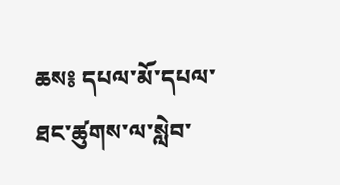ཆས༔ དཔལ་མོ་དཔལ་ཐང་ཚུགས་ལ་སླེབ་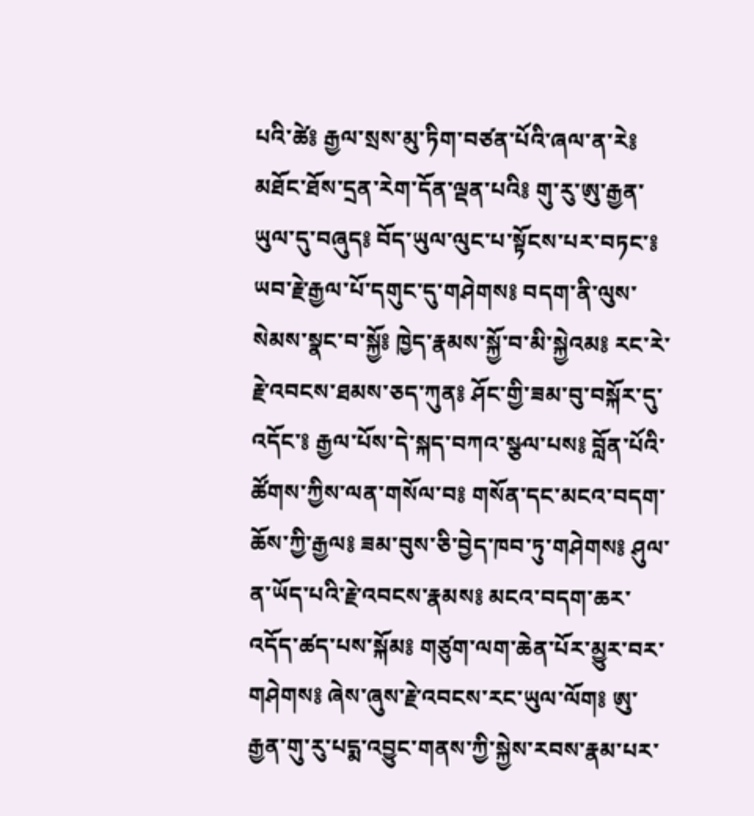པའི་ཚེ༔ རྒྱལ་སྲས་མུ་ཏིག་བཙན་པོའི་ཞལ་ན་རེ༔ མཐོང་ཐོས་དྲན་རེག་དོན་ལྡན་པའི༔ གུ་རུ་ཨུ་རྒྱན་ཡུལ་དུ་བཞུད༔ བོད་ཡུལ་ལུང་པ་སྟོངས་པར་བཏང་༔ ཡབ་རྗེ་རྒྱལ་པོ་དགུང་དུ་གཤེགས༔ བདག་ནི་ལུས་སེམས་སྣང་བ་སྐྱོ༔ ཁྱེད་རྣམས་སྐྱོ་བ་མི་སྐྱེའམ༔ རང་རེ་རྗེ་འབངས་ཐམས་ཅད་ཀུན༔ ཤོང་གྱི་ཟམ་བུ་བསྐོར་དུ་འདོང་༔ རྒྱལ་པོས་དེ་སྐད་བཀའ་སྩལ་པས༔ བློན་པོའི་ཚོགས་ཀྱིས་ལན་གསོལ་བ༔ གསོན་དང་མངའ་བདག་ཆོས་ཀྱི་རྒྱལ༔ ཟམ་བུས་ཅི་བྱེད་ཁབ་ཏུ་གཤེགས༔ ཤུལ་ན་ཡོད་པའི་རྗེ་འབངས་རྣམས༔ མངའ་བདག་ཆར་འདོད་ཚད་པས་སྐོམ༔ གཙུག་ལག་ཆེན་པོར་མྱུར་བར་གཤེགས༔ ཞེས་ཞུས་རྗེ་འབངས་རང་ཡུལ་ལོག༔ ཨུ་རྒྱན་གུ་རུ་པདྨ་འབྱུང་གནས་ཀྱི་སྐྱེས་རབས་རྣམ་པར་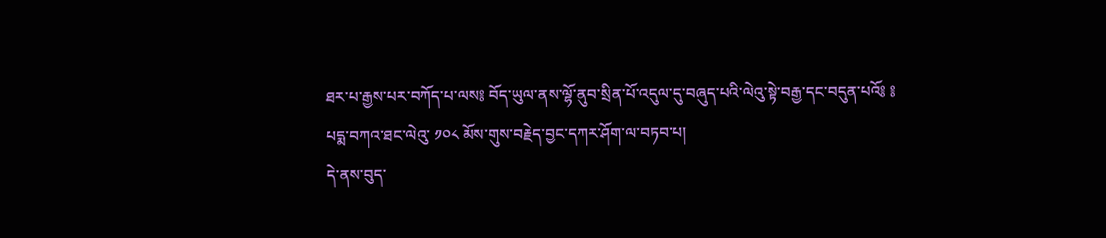ཐར་པ་རྒྱས་པར་བཀོད་པ་ལས༔ བོད་ཡུལ་ནས་ལྷོ་ནུབ་སྲིན་པོ་འདུལ་དུ་བཞུད་པའི་ལེའུ་སྟེ་བརྒྱ་དང་བདུན་པའོ༔ ༔
པདྨ་བཀའ་ཐང་ལེའུ་ ༡༠༨ མོས་གུས་བརྗེད་བྱང་དཀར་ཤོག་ལ་བཏབ་པ།
དེ་ནས་བུད་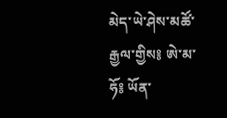མེད་ཡེ་ཤེས་མཚོ་རྒྱལ་གྱིས༔ ཨེ་མ་ཧོ༔ ཡོན་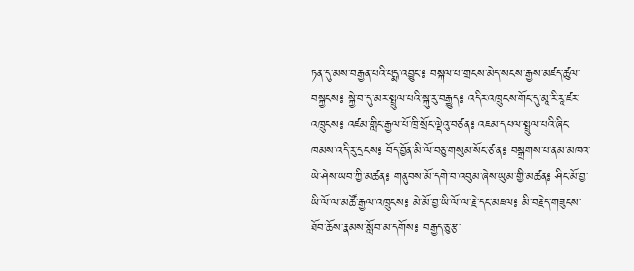ཏན་དུ་མས་བརྒྱན་པའི་པདྨ་འབྱུང་༔ བསྐལ་པ་གྲངས་མེད་སངས་རྒྱས་མཛད་ཚུལ་བསྐྱངས༔ སྐྱེ་བ་དུ་མར་སྤྲུལ་པའི་སྐུ་རུ་བརྒྱུད༔ འདིར་འཁྲུངས་གོང་དུ་མཱ་རི་རཱ་ཛར་འཁྲུངས༔ འཛམ་གླིང་རྒྱལ་པོ་ཁྲི་སྲོང་ལྡེའུ་བཙན༔ འཇམ་དཔལ་སྤྲུལ་པའི་ཞིང་ཁམས་འདི་རུ་དྲངས༔ བོད་བྱོན་མི་ལོ་བཅུ་གསུམ་སོང་ཙ་ན༔ བསྒྲགས་པ་ནམ་མཁའ་ཡེ་ཤེས་ཡབ་ཀྱི་མཚན༔ གནུབས་མོ་དགེ་བ་འབུམ་ཞེས་ཡུམ་གྱི་མཚན༔ ཤིང་མོ་བྱ་ཡི་ལོ་ལ་མཚོ་རྒྱལ་འཁྲུངས༔ མེ་མོ་བྱ་ཡི་ལོ་ལ་རྗེ་དང་མཇལ༔ མི་བརྗེད་གཟུངས་ཐོབ་ཆོས་རྣམས་སློབ་མ་དགོས༔ བརྒྱད་ཅུ་རྩ་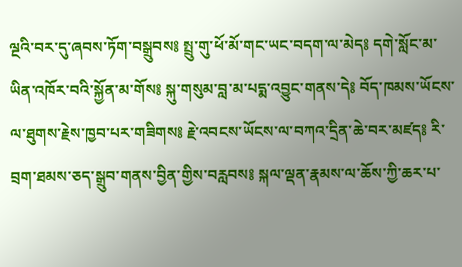ལྔའི་བར་དུ་ཞབས་ཏོག་བསྒྲུབས༔ སྤྲུ་གུ་ཕོ་མོ་གང་ཡང་བདག་ལ་མེད༔ དགེ་སློང་མ་ཡིན་འཁོར་བའི་སྐྱོན་མ་གོས༔ སྐུ་གསུམ་བླ་མ་པདྨ་འབྱུང་གནས་དེ༔ བོད་ཁམས་ཡོངས་ལ་ཐུགས་རྗེས་ཁྱབ་པར་གཟིགས༔ རྗེ་འབངས་ཡོངས་ལ་བཀའ་དྲིན་ཆེ་བར་མཛད༔ རི་བྲག་ཐམས་ཅད་སྒྲུབ་གནས་བྱིན་གྱིས་བརླབས༔ སྐལ་ལྡན་རྣམས་ལ་ཆོས་ཀྱི་ཆར་པ་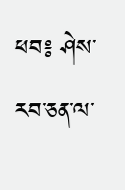ཕབ༔ ཤེས་རབ་ཅན་ལ་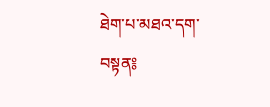ཐེག་པ་མཐའ་དག་བསྟན༔